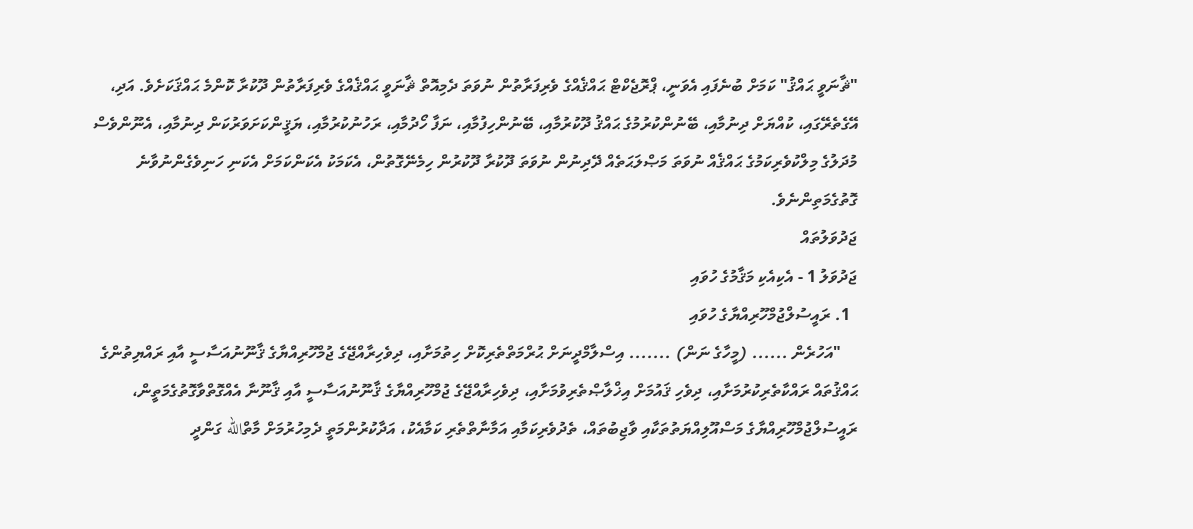"ޘާނަވީ ޙައްޤު" ކަމަށް ބުނެފައި އެވަނީ، ޕްރޮޖެކްޓް ޙައްޤެއްގެ ވެރިފަރާތުން ނުވަތަ ދެމިއޮތް ޘާނަވީ ޙައްޤެއްގެ ވެރިފަރާތުން ދޫކުރާ ކޮންމެ ޙައްޤަކަށެވެ. އަދި، އޭގެތެރޭގައި، ކުއްޔަށް ދިނުމާއި، ބޭނުންކުރުމުގެ ޙައްޤު ދޫކުރުމާއި، ބޭނުންހިފުމާއި، ނަފާ ހޯދުމާއި، ރަހުނުކުރުމާއި، ޔަޤީންކަށަވަރުކަން ދިނުމާއި، އެނޫންވެސް މުދަލުގެ މިލްކުވެރިކަމުގެ ޙައްޤެއް ނުވަތަ މަޞްލަޙަތެއް ދޭދިނުން ނުވަތަ ދޫކުރާ ދޫކުރުން ހިމެނޭގޮތުން، އެކަމަކު އެކަންކަމަށް އެކަނި ހަނިވެގެންނުވާނެ ގޮތުގެމަތިންނެވެ.
ޖަދުވަލުތައް
ޖަދުވަލު 1 - އެކިއެކި މަޤާމުގެ ހުވައި
  1. ރައީސުލްޖުމްހޫރިއްޔާގެ ހުވައި
    "އަހުރެން ...... (މީހާގެ ނަން) ....... އިސްލާމްދީނަށް ޙުރްމަތްތެރިކޮށް ހިތުމަށާއި، ދިވެހިރާއްޖޭގެ ޖުމްހޫރިއްޔާގެ ޤާނޫނުއަސާސީ އާއި ރައްޔިތުންގެ ޙައްޤުތައް ރައްކާތެރިކުރުމަށާއި، ދިވެހި ޤައުމަށް އިޚްލާޞްތެރިވުމަށާއި، ދިވެހިރާއްޖޭގެ ޖުމްހޫރިއްޔާގެ ޤާނޫނުއަސާސީ އާއި ޤާނޫނާ އެއްގޮތްވާގޮތުގެމަތީން، ރައީސުލްޖުމްހޫރިއްޔާގެ މަސްއޫލިއްޔަތުތަކާއި ވާޖިބުތައް، ތެދުވެރިކަމާއި އަމާނާތްތެރި ކަމާއެކު، އަދާކުރުންމަތީ ދެމިހުރުމަށް މާތްالله ގަންދީ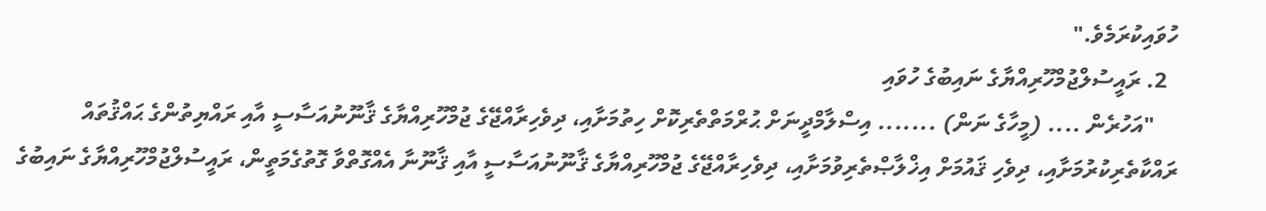ހުވައިކުރަމެވެ."
  2. ރައީސުލްޖުމްހޫރިއްޔާގެ ނައިބުގެ ހުވައި
    "އަހުރެން .... (މީހާގެ ނަން) ....... އިސްލާމްދީނަށް ޙުރްމަތްތެރިކޮށް ހިތުމަށާއި، ދިވެހިރާއްޖޭގެ ޖުމްހޫރިއްޔާގެ ޤާނޫނުއަސާސީ އާއި ރައްޔިތުންގެ ޙައްޤުތައް ރައްކާތެރިކުރުމަށާއި، ދިވެހި ޤައުމަށް އިޚްލާޞްތެރިވުމަށާއި، ދިވެހިރާއްޖޭގެ ޖުމްހޫރިއްޔާގެ ޤާނޫނުއަސާސީ އާއި ޤާނޫނާ އެއްގޮތްވާ ގޮތުގެމަތީން، ރައީސުލްޖުމްހޫރިއްޔާގެ ނައިބުގެ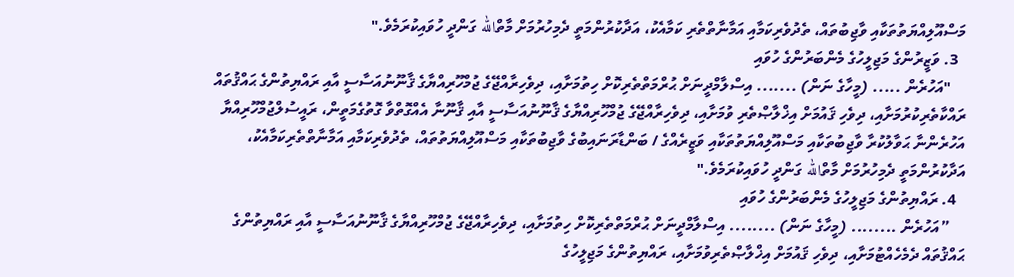މަސްއޫލިއްޔަތުތަކާއި ވާޖިބުތައް، ތެދުވެރިކަމާއި އަމާނާތްތެރި ކަމާއެކު، އަދާކުރުންމަތީ ދެމިހުރުމަށް މާތްالله ގަންދީ ހުވައިކުރަމެވެ."
  3. ވަޒީރުންގެ މަޖިލީހުގެ މެންބަރުންގެ ހުވައި
    "އަހުރެން ..... (މީހާގެ ނަން) ....... އިސްލާމްދީނަށް ޙުރްމަތްތެރިކޮށް ހިތުމަށާއި، ދިވެހިރާއްޖޭގެ ޖުމްހޫރިއްޔާގެ ޤާނޫނުއަސާސީ އާއި ރައްޔިތުންގެ ޙައްޤުތައް ރައްކާތެރިކުރުމަށާއި، ދިވެހި ޤައުމަށް އިޚްލާޞްތެރި ވުމަށާއި، ދިވެހިރާއްޖޭގެ ޖުމްހޫރިއްޔާގެ ޤާނޫނުއަސާސީ އާއި ޤާނޫނާ އެއްގޮތްވާ ގޮތުގެމަތީން، ރައީސުލްޖުމްހޫރިއްޔާ އަހުރެންނާ ޙަވާލުކުރާ ވާޖިބުތަކާއި މަސްއޫލިއްޔަތުތަކާއި ވަޒީރެއްގެ / ބަންޑާރަނައިބުގެ ވާޖިބުތަކާއި މަސްއޫލިއްޔަތުތައް، ތެދުވެރިކަމާއި އަމާނާތްތެރިކަމާއެކު، އަދާކުރުންމަތީ ދެމިހުރުމަށް މާތްالله ގަންދީ ހުވައިކުރަމެވެ."
  4. ރައްޔިތުންގެ މަޖިލީހުގެ މެންބަރުންގެ ހުވައި
    ”އަހުރެން ........ (މީހާގެ ނަން) ........ އިސްލާމްދީނަށް ޙުރްމަތްތެރިކޮށް ހިތުމަށާއި، ދިވެހިރާއްޖޭގެ ޖުމްހޫރިއްޔާގެ ޤާނޫނުއަސާސީ އާއި ރައްޔިތުންގެ ޙައްޤުތައް ދެމެހެއްޓުމަށާއި، ދިވެހި ޤައުމަށް އިޚްލާޞްތެރިވުމަށާއި، ރައްޔިތުންގެ މަޖިލީހުގެ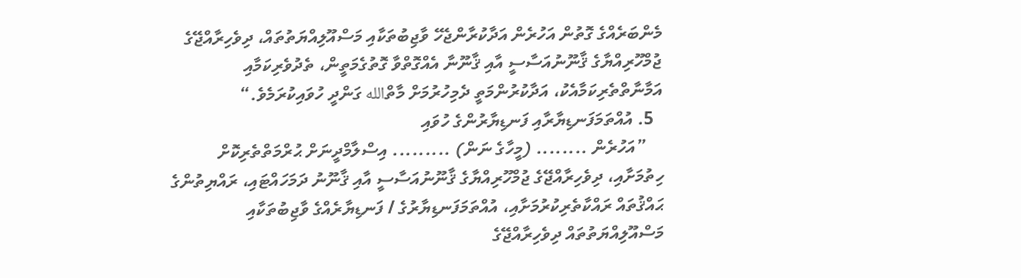މެންބަރެއްގެ ގޮތުން އަހުރެން އަދާކުރާންޖެހޭ ވާޖިބުތަކާއި މަސްއޫލިއްޔަތުތައް، ދިވެހިރާއްޖޭގެ ޖުމްހޫރިއްޔާގެ ޤާނޫނުއަސާސީ އާއި ޤާނޫނާ އެއްގޮތްވާ ގޮތުގެމަތީން، ތެދުވެރިކަމާއި އަމާނާތްތެރިކަމާއެކު، އަދާކުރުންމަތީ ދެމިހުރުމަށް މާތްالله ގަންދީ ހުވައިކުރަމެވެ.“
  5. އުއްތަމަފަނޑިޔާރާއި ފަނޑިޔާރުންގެ ހުވައި
    ”އަހުރެން ........ (މީހާގެ ނަން) ......... އިސްލާމްދީނަށް ޙުރްމަތްތެރިކޮށް ހިތުމަށާއި، ދިވެހިރާއްޖޭގެ ޖުމްހޫރިއްޔާގެ ޤާނޫނުއަސާސީ އާއި ޤާނޫނު ދަމަހައްޓައި، ރައްޔިތުންގެ ޙައްޤުތައް ރައްކާތެރިކުރުމަށާއި، އުއްތަމަފަނޑިޔާރުގެ / ފަނޑިޔާރެއްގެ ވާޖިބުތަކާއި މަސްއޫލިއްޔަތުތައް ދިވެހިރާއްޖޭގެ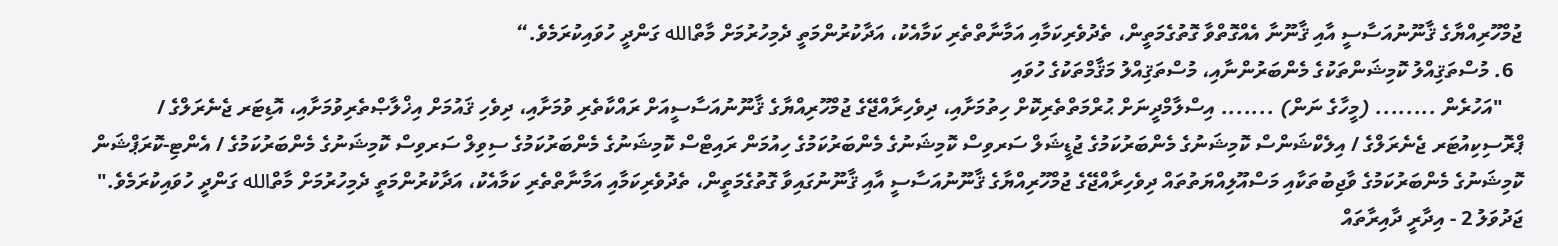ޖުމްހޫރިއްޔާގެ ޤާނޫނުއަސާސީ އާއި ޤާނޫނާ އެއްގޮތްވާ ގޮތުގެމަތީން، ތެދުވެރިކަމާއި އަމާނާތްތެރި ކަމާއެކު، އަދާކުރުންމަތީ ދެމިހުރުމަށް މާތްالله ގަންދީ ހުވައިކުރަމެވެ.“
  6. މުސްތަޤިއްލު ކޮމިޝަންތަކުގެ މެންބަރުންނާއި، މުސްތަޤިއްލު މަޤާމްތަކުގެ ހުވައި
    "އަހުރެން ........ (މީހާގެ ނަން) ....... އިސްލާމްދީނަށް ޙުރްމަތްތެރިކޮށް ހިތުމަށާއި، ދިވެހިރާއްޖޭގެ ޖުމްހޫރިއްޔާގެ ޤާނޫނުއަސާސީއަށް ރައްކާތެރި ވުމަށާއި، ދިވެހި ޤައުމަށް އިޚްލާޞްތެރިވުމަށާއި، އޮޑިޓަރ ޖެނެރަލްގެ / ޕްރޮސިކިއުޓަރ ޖެނެރަލްގެ / އިލެކްޝަންސް ކޮމިޝަނުގެ މެންބަރުކަމުގެ ޖުޑީޝަލް ސަރވިސް ކޮމިޝަނުގެ މެންބަރުކަމުގެ ހިއުމަން ރައިޓްސް ކޮމިޝަނުގެ މެންބަރުކަމުގެ ސިވިލް ސަރވިސް ކޮމިޝަނުގެ މެންބަރުކަމުގެ / އެންޓި-ކޮރަޕްޝަން ކޮމިޝަނުގެ މެންބަރުކަމުގެ ވާޖިބުތަކާއި މަސްއޫލިއްޔަތުތައް ދިވެހިރާއްޖޭގެ ޖުމްހޫރިއްޔާގެ ޤާނޫނުއަސާސީ އާއި ޤާނޫނުގައިވާ ގޮތުގެމަތީން، ތެދުވެރިކަމާއި އަމާނާތްތެރި ކަމާއެކު، އަދާކުރުންމަތީ ދެމިހުރުމަށް މާތްالله ގަންދީ ހުވައިކުރަމެވެ."
ޖަދުވަލު 2 - އިދާރީ ދާއިރާތައް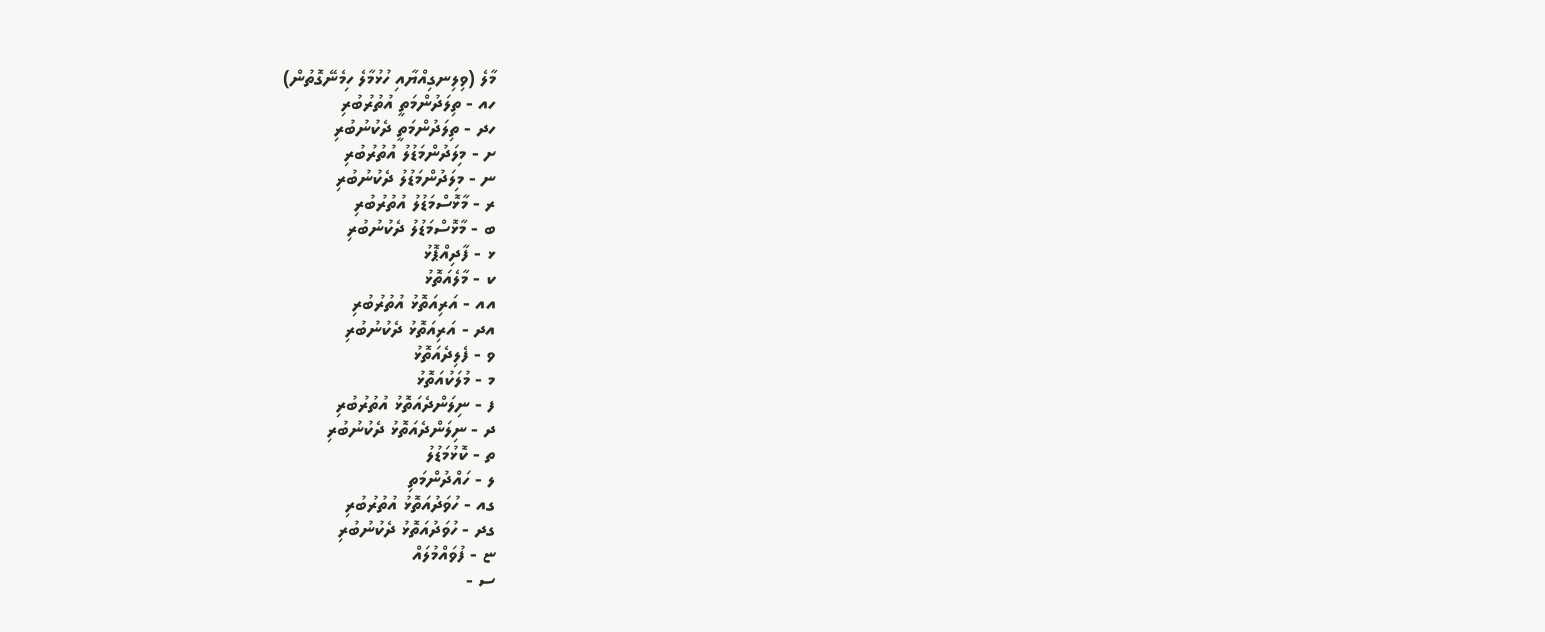މާލެ (ވިލިނގިއްޔާއި ހުޅުމާލެ ހިމެނޭގޮތުން)
ހއ - ތިލަދުންމަތީ އުތުރުބުރި
ހދ - ތިލަދުންމަތީ ދެކުނުބުރި
ށ - މިލަދުންމަޑުލު އުތުރުބުރި
ނ - މިލަދުންމަޑުލު ދެކުނުބުރި
ރ - މާޅޮސްމަޑުލު އުތުރުބުރި
ބ - މާޅޮސްމަޑުލު ދެކުނުބުރި
ޅ - ފާދިއްޕޮޅު
ކ - މާލެއަތޮޅު
އއ - އަރިއަތޮޅު އުތުރުބުރި
އދ - އަރިއަތޮޅު ދެކުނުބުރި
ވ - ފެލިދެއަތޮޅު
މ - މުލަކުއަތޮޅު
ފ - ނިލަންދެއަތޮޅު އުތުރުބުރި
ދ - ނިލަންދެއަތޮޅު ދެކުނުބުރި
ތ - ކޮޅުމަޑުލު
ލ - ހައްދުންމަތި
ގއ - ހުވަދުއަތޮޅު އުތުރުބުރި
ގދ - ހުވަދުއަތޮޅު ދެކުނުބުރި
ޏ - ފުވައްމުލައް
ސ -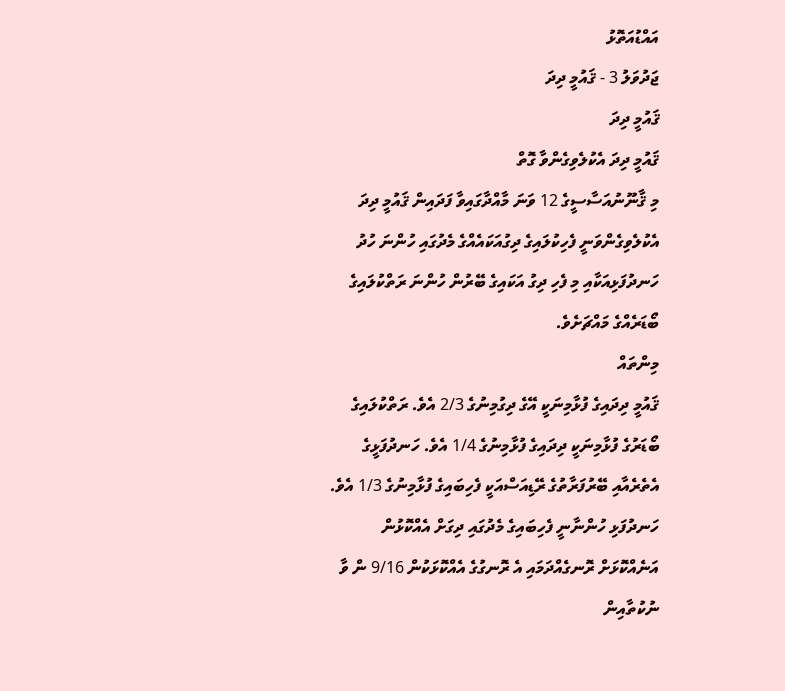އައްޑުއަތޮޅު
ޖަދުވަލު 3 - ޤައުމީ ދިދަ
ޤައުމީ ދިދަ
ޤައުމީ ދިދަ އެކުލެވިގެންވާ ގޮތް
މި ޤާނޫނުއަސާސީގެ 12 ވަނަ މާއްދާގައިވާ ފަދައިން ޤައުމީ ދިދަ އެކުލެވިގެންވަނީ ފެހިކުލައިގެ ދިގުއަކައެއްގެ މެދުގައި ހުންނަ ހުދު ހަނދުފަޅިއަކާއި މި ފެހި ދިގު އަކައިގެ ބޭރުން ހުންނަ ރަތްކުލައިގެ ބޯޑަރެއްގެ މައްޗަށެވެ.
މިންތައް
ޤައުމީ ދިދައިގެ ފުޅާމިނަކީ އޭގެ ދިގުމިނުގެ 2/3 އެވެ. ރަތްކުލައިގެ ބޯޑަރުގެ ފުޅާމިނަކީ ދިދައިގެ ފުޅާމިނުގެ 1/4 އެވެ. ހަނދުފަޅީގެ އެތެރެއާއި ބޭރުފަރާތުގެ ރޭޑިއަސްއަކީ ފެހިބައިގެ ފުޅާމިނުގެ 1/3 އެވެ. ހަނދުފަޅި ހުންނާނީ ފެހިބައިގެ މެދުގައި ދިގަށް އެއްކޮޅުން އަނެއްކޮޅަށް ރޮނގެއްދަމައި އެ ރޮނގުގެ އެއްކޮޅަކުން 9/16 ން ވާ ނުކުތާއިން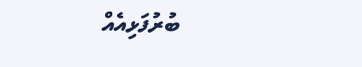ބުރުފަޅިއެއް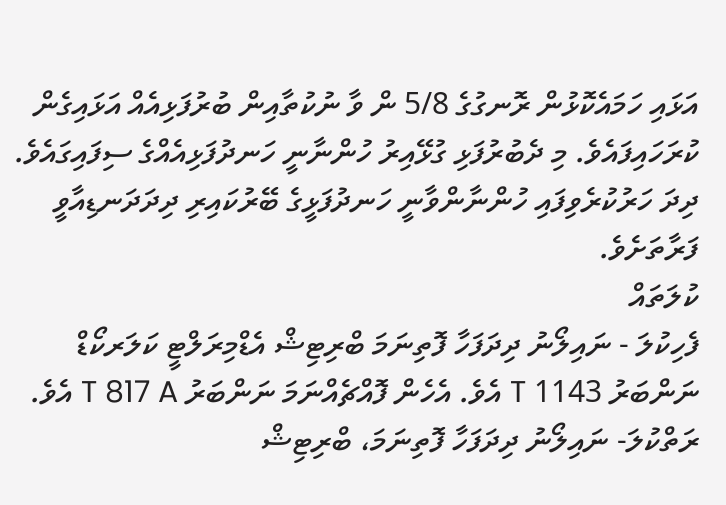އަޅައި ހަމައެކޮޅުން ރޮނގުގެ 5/8 ން ވާ ނުކުތާއިން ބުރުފަޅިއެއް އަޅައިގެން ކުރަހައިފައެވެ. މި ދެބުރުފަޅި ގުޅޭއިރު ހުންނާނީ ހަނދުފަޅިއެއްގެ ސިފައިގައެވެ. ދިދަ ހަރުކުރެވިފައި ހުންނާންވާނީ ހަނދުފަޅީގެ ބޭރުކައިރި ދިދަދަނޑިއާވީ ފަރާތަށެވެ.
ކުލަތައް
ފެހިކުލަ - ނައިލޯނު ދިދަފަހާ ފޮތިނަމަ ބްރިޓިޝް އެޑްމިރަލްޓީ ކަލަރކޯޑް ނަންބަރު 1143 T އެވެ. އެހެން ފޮއްޗެއްނަމަ ނަންބަރު T 817 A އެވެ.
ރަތްކުލަ- ނައިލޯނު ދިދަފަހާ ފޮތިނަމަ، ބްރިޓިޝް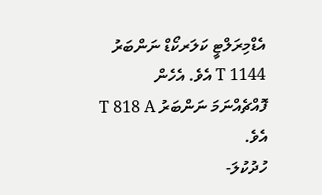އެޑްމިރަލްޓީ ކަލަރކޯޑް ނަންބަރު 1144 T އެވެ. އެހެން ފޮއްޗެއްނަމަ ނަންބަރު T 818 A އެވެ.
ހުދުކުލަ-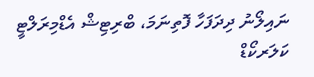ނައިލޯނު ދިދަފަހާ ފޮތިނަމަ، ބްރިޓިޝް އެޑްމިރަލްޓީ ކަލަރކޯޑް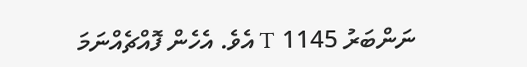ނަންބަރު 1145 T އެވެ. އެހެން ފޮއްޗެއްނަމަ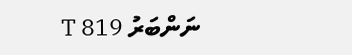ނަންބަރު T 819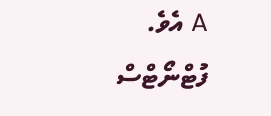A އެވެ.
ފުޓްނޯޓްސް